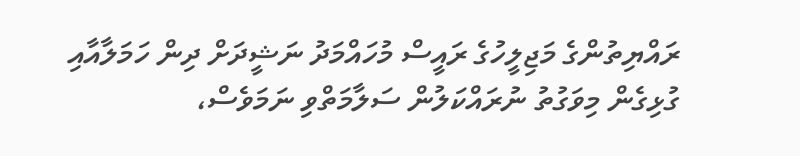ރައްޔިތުންގެ މަޖިލީހުގެ ރައީސް މުހައްމަދު ނަޝީދަށް ދިން ހަމަލާއާއި ގުޅިގެން މިވަގުތު ނުރައްކަލުން ސަލާމަތްވި ނަމަވެސް،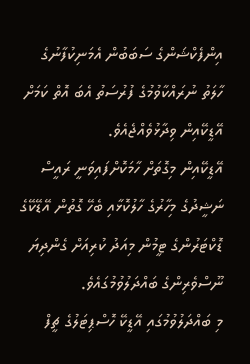އިންފެކްޝަންގެ ސަބަބުން އެމަނިކުފާނުގެ ހާލަތު ނުރައްކާވުމުގެ ފުރުސަތު އެބަ އޮތް ކަމަށް އޭޑީކޭއިން ވިދާޅުވެއްޖެއެވެ.
އޭޑީކޭއިން މިގޮތަށް ހާމަކޮށްފައިވަނީ ރައީސް ނަޝީދުގެ މިހާރުގެ ހާލުކޮޅާއި ބެހޭ ގޮތުން އޭޑޭކޭގެ ޑޮކްޓަރުންގެ ޓީމުން މިއަދު ކުރިއަށް ގެންދިޔަ ނޫސްވެރިންގެ ބައްދަލުވުމުގައެވެ.
މި ބައްދަލުވުމުގައި އޭޑީކޭ ހޮސްޕިޓަލުގެ ޗީފް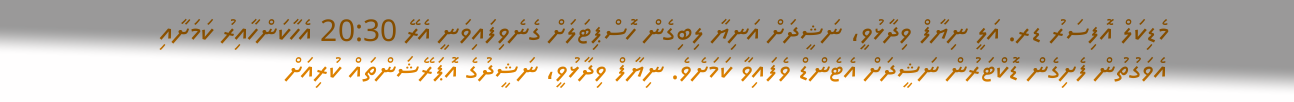މެޑިކަލް އޮފިސަރު ޑރ. އަލީ ނިޔާފް ވިދާޅުވީ، ނަޝީދަށް އަނިޔާ ލިބިގެން ހޮސްޕިޓަލަށް ގެނެވިފައިވަނީ އެރޭ 20:30 އެހާކަންހާއިރު ކަމަށާއި އެވަގުތުން ފެށިގެން ޑޮކްޓަރުން ނަޝީދަށް އެޓެންޑް ވެފައިވާ ކަމަށެވެ. ނިޔާފް ވިދާޅުވީ، ނަޝީދުގެ އޮޕަރޭޝަންތައް ކުރިއަށް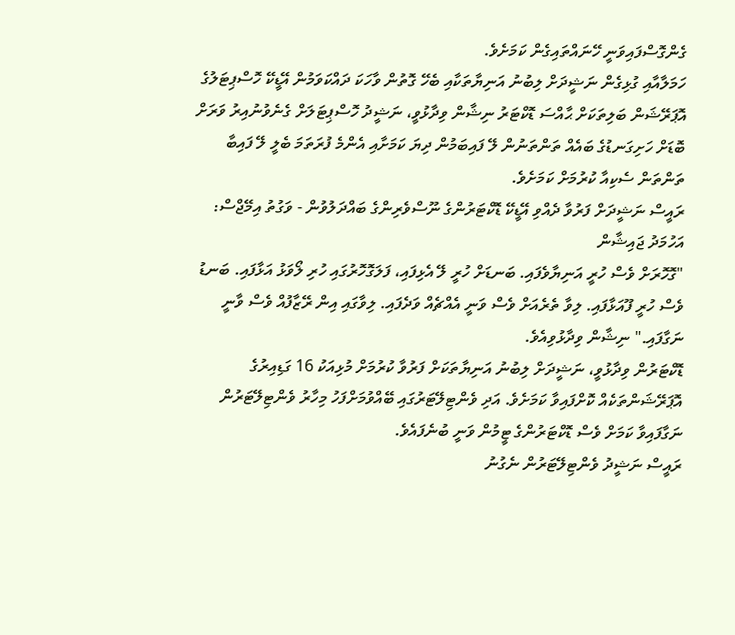ގެންގޮސްފައިވަނީ ހޭނައްތައިގެން ކަމަށެވެ.
ހަމަލާއާއި ގުޅިގެން ނަޝީދަށް ލިބުނު އަނިޔާތަކާއި ބެހޭ ގޮތުން ވާހަކަ ދައްކަވަމުން އޭޑީކޭ ހޮސްޕިޓަލުގެ އޮޕަރޭޝަން ބަލިތަކަށް ޙާއްސަ ޑޮކްޓަރު ނިޝާން ވިދާޅުވީ، ނަޝީދު ހޮސްޕިޓަލަށް ގެނެވުނުއިރު ވަރަށް ބޮޑަށް ހަށިގަނޑުގެ ބައެއް ތަންތަނުން ލޭ ފައިބަމުން ދިޔަ ކަމަށާއި އެންމެ ފުރަތަމަ ބެލީ ލޭ ފައިބާ ތަންތަން ސެކިއާ ކުރުމަށް ކަމަށެވެ.
ރައީސް ނަޝީދަށް ފަރުވާ ދެއްވި އޭޑީކޭ ޑޮކްޓަރުންގެ ނޫސްވެރިންގެ ބައްދަލުވުން - ވަގުތު އިމޭޖްސް: އަހުމަދު ޖައިޝާން
"ގޮހޮރަށް ވެސް ހުރީ އަނިޔާވެފައި. ބަނޑަށް ހުރީ ލޭ އެޅިފައި، ފަލަގޮހޮރުގައި ހުރި ލޯވަޅު އަޅާފައި. ބަނޑު ވެސް ހުރީ ފޫއަޅާފައި. ލިވާ ތެރެއަށް ވެސް ވަނީ އެއްޗެއް ވަދެފައި. ލިވާގައި އިން ރޭޒާފުއް ވެސް ވާނީ ނަގާފައި." ނިޝާން ވިދާޅުވިއެވެ.
ޑޮކްޓަރުން ވިދާޅުވީ، ނަޝީދަށް ލިބުނު އަނިޔާތަކަށް ފަރުވާ ކުރުމަށް މުޅިއަކު 16 ގަޑިއިރުގެ އޮޕަރޭޝަންތަކެއް ކޮށްފައިވާ ކަމަށެވެ. އަދި ވެންޓިލޭޓަރުގައި ބޭއްވުމަށްފަހު މިހާރު ވެންޓިލޭޓަރުން ނަގާފައިވާ ކަމަށް ވެސް ޑޮކްޓަރުންގެ ޓީމުން ވަނީ ބުނެފައެވެ.
ރައީސް ނަޝީދު ވެންޓިލޭޓަރުން ނެގުނު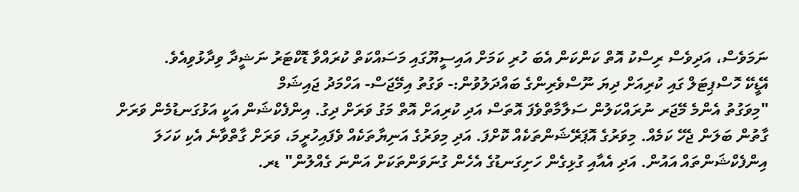ނަމަވެސް، އަދިވެސް ރިސްކު އޮތް ކަންކަން އެބަ ހުރި ކަމަށް އައިސީޔޫގައި މަސައްކަތް ކުރައްވާ ޑޮކްޓަރު ނަޝީދާ ވިދާޅުވިއެވެ.
އޭޑީކޭ ހޮސްޕިޓަލް ގައި ކުރިއަށް ދިޔަ ނޫސްވެރިންގެ ބައްދަލުވުން:- ވަގުތު އިމޭޖަސް- އަހްމަދު ޖައިޝަމް
"މިވަގުތު އެންމެ މޭޖަރ ނުރައްކަލުން ސަލާމާތްވެފަ އޮތަސް އަދި ކުރިއަށް އޮތް މަގު ވަރަށް ދިގު. އިންފެކްޝަން އަކީ އަޅުގަނޑުމެން ވަރަށް ގާތުން ބަލަން ޖެހޭ ކަމެއް. މިވަރުގެ އޮޕަރޭޝަންތަކެއް ކޮށްފަ. އަދި މިވަރުގެ އަނިޔާތަކެއް ވެފައިހުރީމަ، ވަރަށް ގާތްވާނެ އެކި ކަހަލަ އިންފެކްޝަންތައް އައުން. އަދި އެއާއި ގުޅިގެން ހަށިގަނޑުގެ އެހެން ގުނަވަންތަކަށް އަންނަ ގެއްލުން" ޑރ.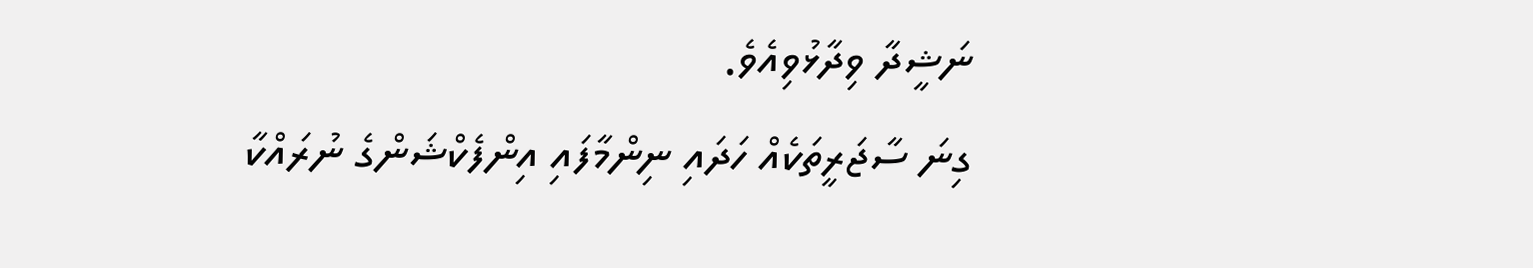ނަޝީދާ ވިދާޅުވިއެވެ.
ގިނަ ސާޖަރީތަކެއް ހަދައި ނިންމާފައި އިންފެކްޝަންގެ ނުރައްކާ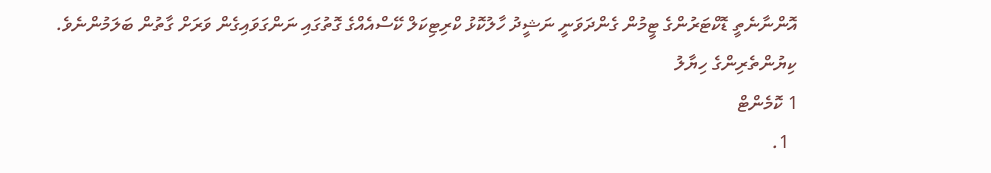އޮންނާނެތީ ޑޮކްޓަރުންގެ ޓީމުން ގެންދަވަނީ ނަޝީދު ހާލުކޮޅު ކްރިޓިކަލް ކޭސްއެއްގެ ގޮތުގައި ނަންގަވައިގެން ވަރަށް ގާތުން ބަލަމުންނެވެ.
ކިޔުންތެރިންގެ ހިޔާލު
1 ކޮމެންޓް
  1.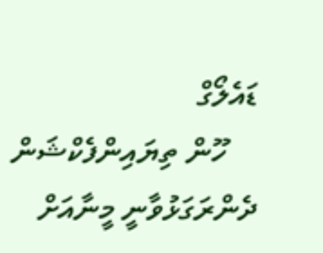ޑައެލޯގް
    ހޫން ތިޔައިންފެކްޝަން ދެންރަގަޅުވާނީ މީނާއަށް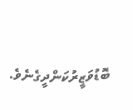ބޮޑުވަޒީރުކަންދީގެނެވެ.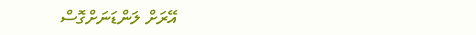އޭރަށް ލަންޑަނަށްގޮސް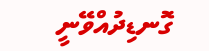ގޮނޑިދުއްވޭނީ